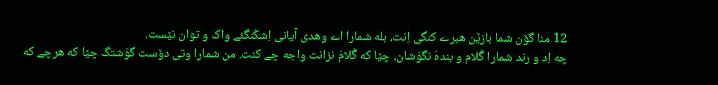12 منا گۆن شما بازێن هبرے کنگی اِنت، بله شمارا اے وهدی آیانی اِشکُنگئے واک و توان نێست.
چه اِد و رند شمارا گُلام و بندهَ نگوَشان، چێا که گُلامَ نزانت واجه چے کنت. من شمارا وتی دۆست گوَشتگ چێا که هرچے که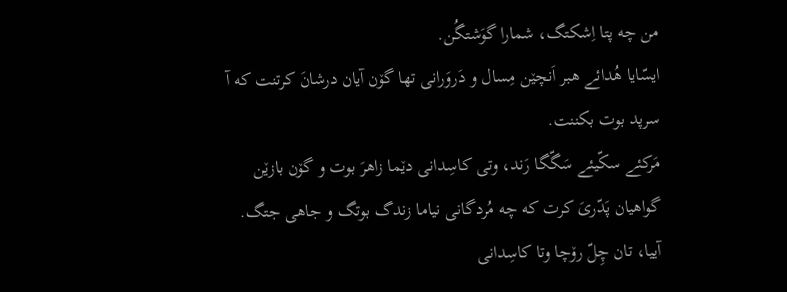من چه پتا اِشکتگ، شمارا گوَشتگُن.
ایسّایا هُدائے هبر اَنچێن مِسال و دَروَرانی تها گۆن آیان درشانَ کرتنت که آ سرپد بوت بکننت.
مَرکئے سکّیئے سَگّگا رَند، وتی کاسِدانی دێما زاهرَ بوت و گۆن بازێن گواهیان پَدّریَ کرت که چه مُردگانی نیاما زندگ بوتگ و جاهی جتگ. آییا، تان چِلّ رۆچا وتا کاسِدانی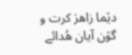دێما زاهرَ کرت و گۆن آیان هُدائے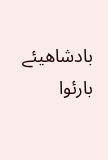بادشاهیئے بارئوا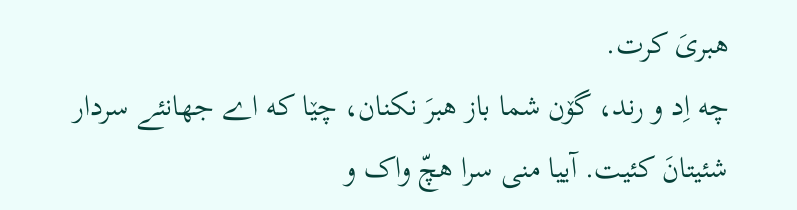هبریَ کرت.
چه اِد و رند، گۆن شما باز هبرَ نکنان، چێا که اے جهانئے سردار شئیتانَ کئیت. آییا منی سرا هچّ واک و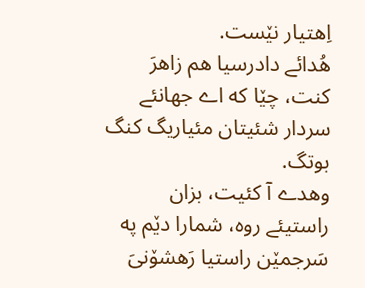اِهتیار نێست.
هُدائے دادرسیا هم زاهرَ کنت، چێا که اے جهانئے سردار شئیتان مئیاریگ کنگ بوتگ.
وهدے آ کئیت، بزان راستیئے روه، شمارا دێم په سَرجمێن راستیا رَهشۆنیَ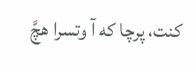کنت، پرچا که آ وتسرا هچَّ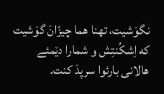نگوَشیت، تهنا هما چیزّانَ گوَشیت که اِشکُنتِش و شمارا دێمئے هالانی بارئوا سرپدَ کنت.